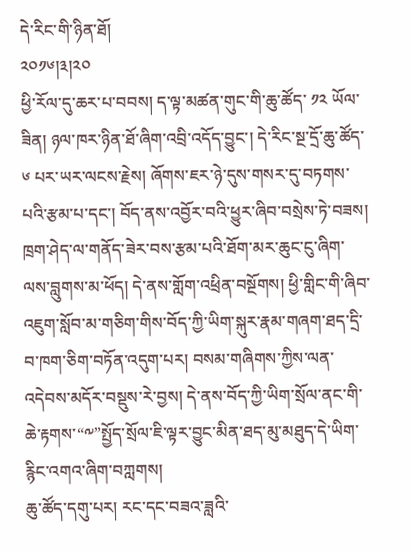དེ་རིང་གི་ཉིན་ཐོ།
༢༠༡༦།༣།༢༠
ཕྱི་རོལ་དུ་ཆར་པ་བབས། ད་ལྟ་མཚན་གུང་གི་ཆུ་ཚོད་ ༡༢ ཡོལ་ཟིན། ཉལ་ཁར་ཉིན་ཐོ་ཞིག་འབྲི་འདོད་བྱུང་། དེ་རིང་སྔ་དྲོ་ཆུ་ཚོད་ ༦ པར་ཡར་ལངས་རྗེས། ཞོགས་ཇར་ཉེ་དུས་གསར་དུ་བཏགས་པའི་རྩམ་པ་དང་། བོད་ནས་འབྱོར་བའི་ཕྱུར་ཞིབ་བསྲེས་ཏེ་བཟས། ཁྲག་ཤེད་ལ་གནོད་ཟེར་བས་རྩམ་པའི་ཐོག་མར་ཆུང་ངུ་ཞིག་ལས་བླུགས་མ་ཕོད། དེ་ནས་གློག་འཕྲིན་བསྔོགས། ཕྱི་གླིང་གི་ཞིབ་འཇུག་སློབ་མ་གཅིག་གིས་བོད་ཀྱི་ཡིག་སྐུར་རྣམ་གཞག་ཐད་དྲི་བ་ཁག་ཅིག་བཏོན་འདུག་པར། བསམ་གཞིགས་ཀྱིས་ལན་འདེབས་མདོར་བསྡུས་རེ་བྱས། དེ་ནས་བོད་ཀྱི་ཡིག་སྲོལ་ནང་གི་ཆེ་རྟགས་“༸”སྤྱོད་སྲོལ་ཇི་ལྟར་བྱུང་མིན་ཐད་མུ་མཐུད་དེ་ཡིག་རྙིང་འགའ་ཞིག་བཀླགས།
ཆུ་ཚོད་དགུ་པར། རང་དང་བཟའ་ཟླའི་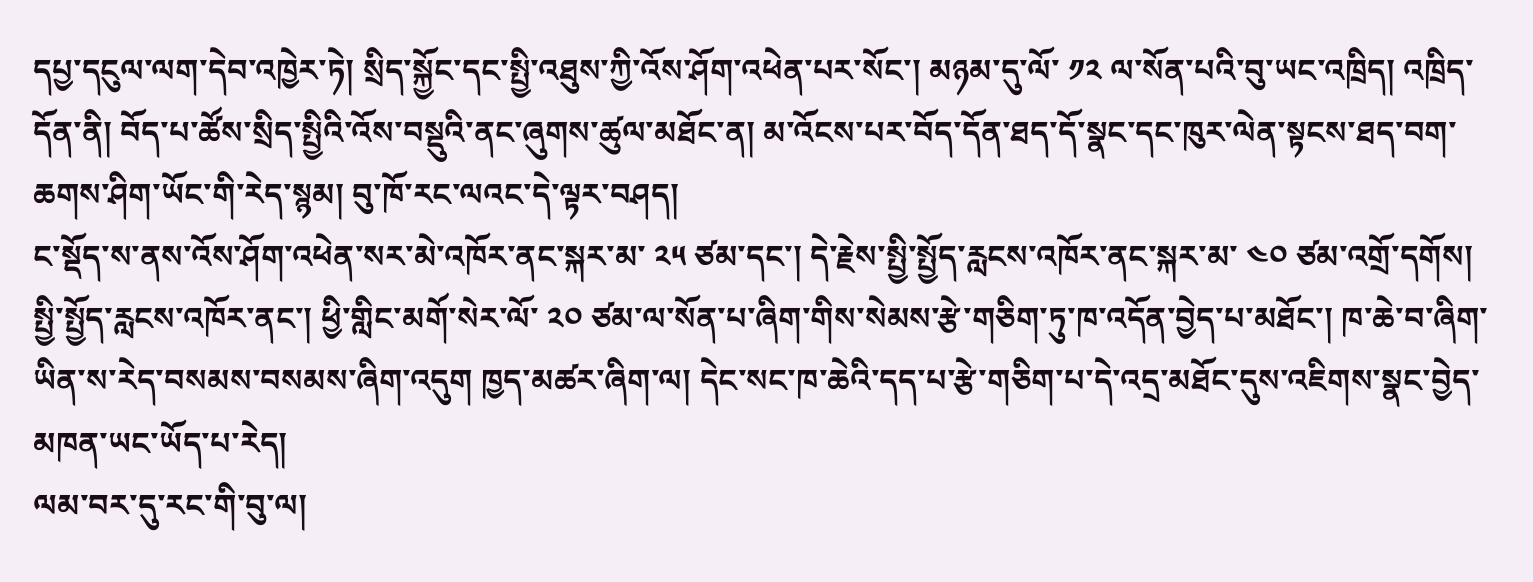དཔྱ་དངུལ་ལག་དེབ་འཁྱེར་ཏེ། སྲིད་སྐྱོང་དང་སྤྱི་འཐུས་ཀྱི་འོས་ཤོག་འཕེན་པར་སོང་། མཉམ་དུ་ལོ་ ༡༢ ལ་སོན་པའི་བུ་ཡང་འཁྲིད། འཁྲིད་དོན་ནི། བོད་པ་ཚོས་སྲིད་སྤྱིའི་འོས་བསྡུའི་ནང་ཞུགས་ཚུལ་མཐོང་ན། མ་འོངས་པར་བོད་དོན་ཐད་དོ་སྣང་དང་ཁུར་ལེན་སྟངས་ཐད་བག་ཆགས་ཤིག་ཡོང་གི་རེད་སྙམ། བུ་ཁོ་རང་ལའང་དེ་ལྟར་བཤད།
ང་སྡོད་ས་ནས་འོས་ཤོག་འཕེན་སར་མེ་འཁོར་ནང་སྐར་མ་ ༢༥ ཙམ་དང་། དེ་རྗེས་སྤྱི་སྤྱོད་རླངས་འཁོར་ནང་སྐར་མ་ ༤༠ ཙམ་འགྲོ་དགོས། སྤྱི་སྤྱོད་རླངས་འཁོར་ནང་། ཕྱི་གླིང་མགོ་སེར་ལོ་ ༢༠ ཙམ་ལ་སོན་པ་ཞིག་གིས་སེམས་རྩེ་གཅིག་ཏུ་ཁ་འདོན་བྱེད་པ་མཐོང་། ཁ་ཆེ་བ་ཞིག་ཡིན་ས་རེད་བསམས་བསམས་ཞིག་འདུག ཁྱད་མཚར་ཞིག་ལ། དེང་སང་ཁ་ཆེའི་དད་པ་རྩེ་གཅིག་པ་དེ་འདྲ་མཐོང་དུས་འཇིགས་སྣང་བྱེད་མཁན་ཡང་ཡོད་པ་རེད།
ལམ་བར་དུ་རང་གི་བུ་ལ།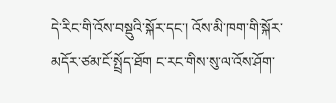དེ་རིང་གི་འོས་བསྡུའི་སྐོར་དང་། འོས་མི་ཁག་གི་སྐོར་མདོར་ཙམ་ངོ་སྤྲོད་ཐོག ང་རང་གིས་སུ་ལ་འོས་ཤོག་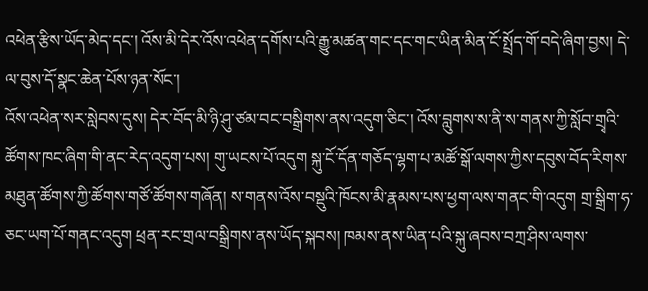འཕེན་རྩིས་ཡོད་མེད་དང་། འོས་མི་དེར་འོས་འཕེན་དགོས་པའི་རྒྱུ་མཚན་གང་དང་གང་ཡིན་མིན་ངོ་སྤྲོད་གོ་བདེ་ཞིག་བྱས། དེ་ལ་བུས་དོ་སྣང་ཆེན་པོས་ཉན་སོང་།
འོས་འཕེན་སར་སླེབས་དུས། དེར་བོད་མི་ཉི་ཤུ་ཙམ་བང་བསྒྲིགས་ནས་འདུག་ཅིང་། འོས་བླུགས་ས་ནི་ས་གནས་ཀྱི་སློབ་གྲྭའི་ཚོགས་ཁང་ཞིག་གི་ནང་རེད་འདུག་པས། གུ་ཡངས་པོ་འདུག སྐུ་ངོ་དོན་གཅོད་ལྷག་པ་མཚོ་སྒོ་ལགས་ཀྱིས་དབུས་བོད་རིགས་མཐུན་ཚོགས་ཀྱི་ཚོགས་གཙོ་ཚོགས་གཞོན། ས་གནས་འོས་བསྡུའི་ཁོངས་མི་རྣམས་པས་ཕྱག་ལས་གནང་གི་འདུག གྲ་སྒྲིག་ཧ་ཅང་ཡག་པོ་གནང་འདུག ཕྲན་རང་གྲལ་བསྒྲིགས་ནས་ཡོད་སྐབས། ཁམས་ནས་ཡིན་པའི་སྐུ་ཞབས་བཀྲ་ཤིས་ལགས་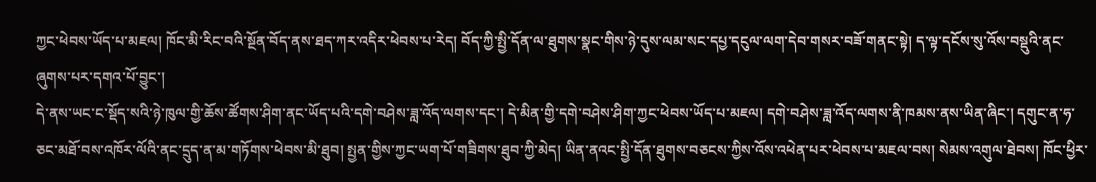ཀྱང་ཕེབས་ཡོད་པ་མཇལ། ཁོང་མི་རིང་བའི་སྔོན་བོད་ནས་ཐད་ཀར་འདིར་ཕེབས་པ་རེད། བོད་ཀྱི་སྤྱི་དོན་ལ་ཐུགས་སྣང་གིས་ཉེ་དུས་ལམ་སང་དཔྱ་དངུལ་ལག་དེབ་གསར་བཟོ་གནང་སྟེ། ད་ལྟ་དངོས་སུ་འོས་བསྡུའི་ནང་ཞུགས་པར་དགའ་པོ་བྱུང་།
དེ་ནས་ཡང་ང་སྡོད་སའི་ཉེ་ཁུལ་གྱི་ཆོས་ཚོགས་ཤིག་ནང་ཡོད་པའི་དགེ་བཤེས་ཟླ་འོད་ལགས་དང་། དེ་མིན་གྱི་དགེ་བཤེས་ཤིག་ཀྱང་ཕེབས་ཡོད་པ་མཇལ། དགེ་བཤེས་ཟླ་འོད་ལགས་ནི་ཁམས་ནས་ཡིན་ཞིང་། དགུང་ན་ཧ་ཅང་མཐོ་བས་འཁོར་ལོའི་ནང་དྲུད་ན་མ་གཏོགས་ཕེབས་མི་ཐུབ། སྤྱན་གྱིས་ཀྱང་ཡག་པོ་གཟིགས་ཐུབ་ཀྱི་མེད། ཡིན་ནའང་སྤྱི་དོན་ཐུགས་བཅངས་ཀྱིས་འོས་འཕེན་པར་ཕེབས་པ་མཇལ་བས། སེམས་འགུལ་ཐེབས། ཁོང་ཕྱིར་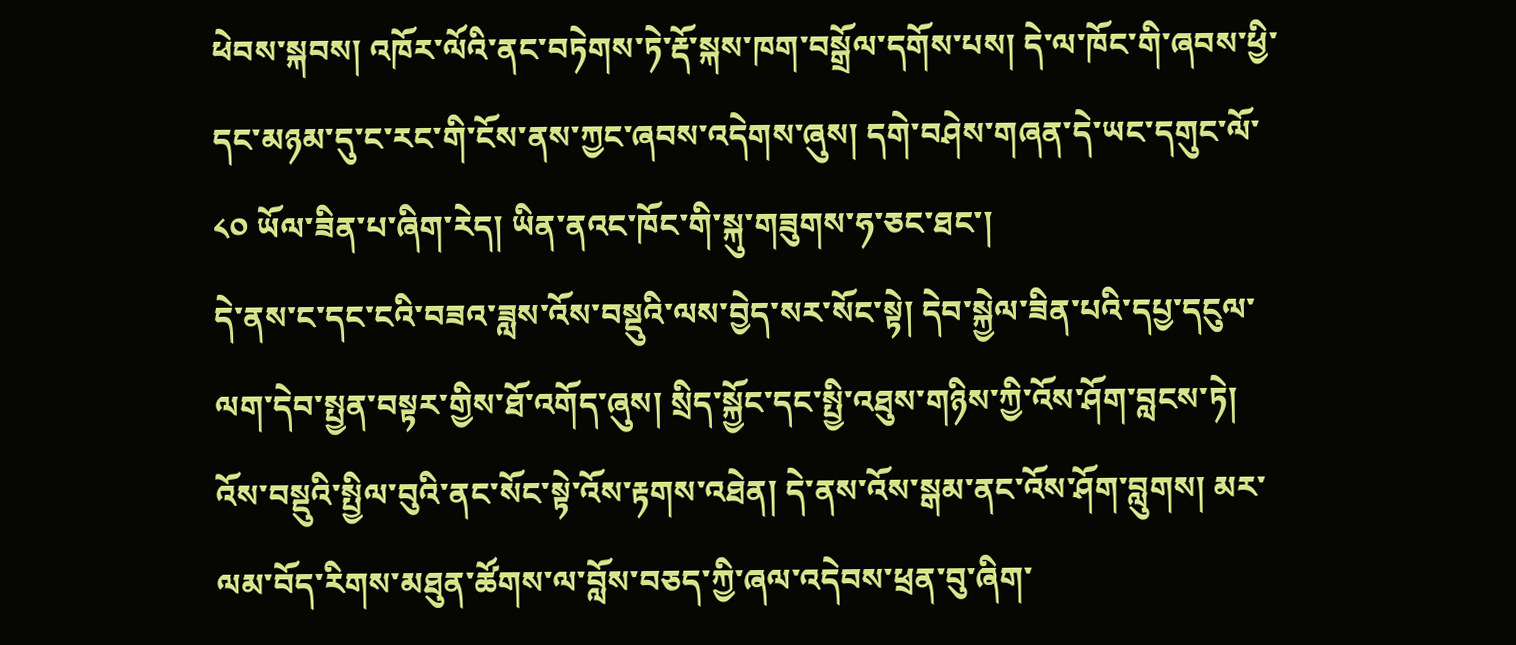ཕེབས་སྐབས། འཁོར་ལོའི་ནང་བཏེགས་ཏེ་རྡོ་སྐས་ཁག་བསྒྲོལ་དགོས་པས། དེ་ལ་ཁོང་གི་ཞབས་ཕྱི་དང་མཉམ་དུ་ང་རང་གི་ངོས་ནས་ཀྱང་ཞབས་འདེགས་ཞུས། དགེ་བཤེས་གཞན་དེ་ཡང་དགུང་ལོ་ ༨༠ ཡོལ་ཟིན་པ་ཞིག་རེད། ཡིན་ནའང་ཁོང་གི་སྐུ་གཟུགས་ཧ་ཅང་ཐང་།
དེ་ནས་ང་དང་ངའི་བཟའ་ཟླས་འོས་བསྡུའི་ལས་བྱེད་སར་སོང་སྟེ། དེབ་སྐྱེལ་ཟིན་པའི་དཔྱ་དངུལ་ལག་དེབ་སྤྱན་བསྟར་གྱིས་ཐོ་འགོད་ཞུས། སྲིད་སྐྱོང་དང་སྤྱི་འཐུས་གཉིས་ཀྱི་འོས་ཤོག་བླངས་ཏེ། འོས་བསྡུའི་སྤྱིལ་བུའི་ནང་སོང་སྟེ་འོས་རྟགས་འཐེན། དེ་ནས་འོས་སྒམ་ནང་འོས་ཤོག་བླུགས། མར་ལམ་བོད་རིགས་མཐུན་ཚོགས་ལ་བློས་བཅད་ཀྱི་ཞལ་འདེབས་ཕྲན་བུ་ཞིག་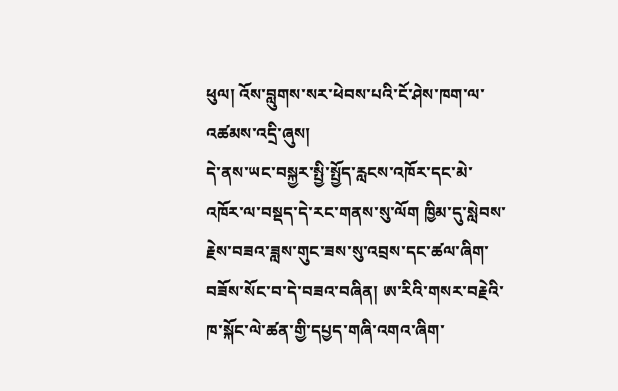ཕུལ། འོས་བླུགས་སར་ཕེབས་པའི་ངོ་ཤེས་ཁག་ལ་འཚམས་འདྲི་ཞུས།
དེ་ནས་ཡང་བསྐྱར་སྤྱི་སྤྱོད་རླངས་འཁོར་དང་མེ་འཁོར་ལ་བསྡད་དེ་རང་གནས་སུ་ལོག ཁྱིམ་དུ་སླེབས་རྗེས་བཟའ་ཟླས་གུང་ཟས་སུ་འབྲས་དང་ཚལ་ཞིག་བཟོས་སོང་བ་དེ་བཟའ་བཞིན། ཨ་རིའི་གསར་བརྗེའི་ཁ་སྐོང་ལེ་ཚན་གྱི་དཔྱད་གཞི་འགའ་ཞིག་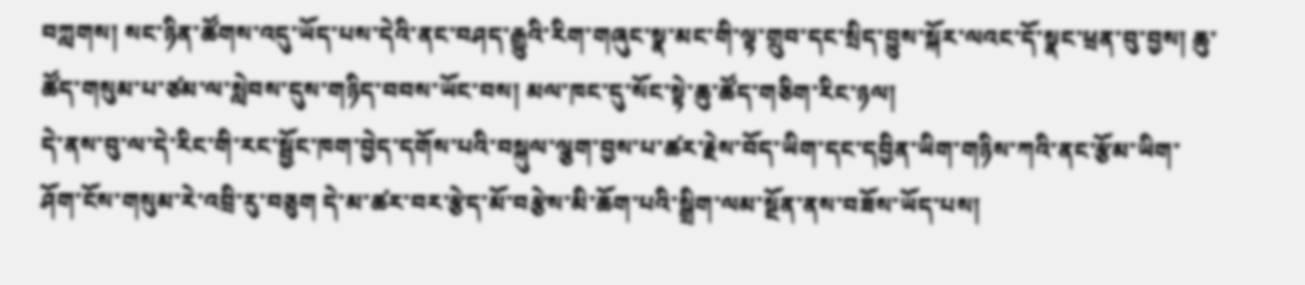བཀླགས། སང་ཉིན་ཚོགས་འདུ་ཡོད་པས་དེའི་ནང་བཤད་རྒྱུའི་རིག་གཞུང་སྣ་མང་གི་ལྟ་གྲུབ་དང་སྲིད་བྱུས་སྐོར་ལའང་དོ་སྣང་ཕྲན་བུ་བྱས། ཆུ་ཚོད་གསུམ་པ་ཙམ་ལ་སླེབས་དུས་གཉིད་བབས་ཡོང་བས། མལ་ཁང་དུ་སོང་སྟེ་ཆུ་ཚོད་གཅིག་རིང་ཉལ།
དེ་ནས་བུ་ལ་དེ་རིང་གི་རང་སྦྱོང་ཁག་བྱེད་དགོས་པའི་བསྐུལ་ལྕག་བྱས་པ་ཚར་རྗེས་བོད་ཡིག་དང་དབྱིན་ཡིག་གཉིས་ཀའི་ནང་རྩོམ་ཡིག་ཤོག་ངོས་གསུམ་རེ་འབྲི་རུ་བཅུག དེ་མ་ཚར་བར་རྩེད་མོ་བརྩེས་མི་ཆོག་པའི་སྒྲིག་ལམ་སྔོན་ནས་བཟོས་ཡོད་པས།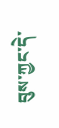བུས་ཀྱང་དེ་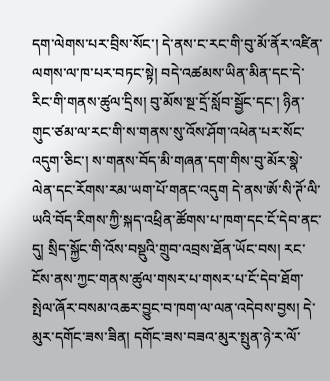དག་ལེགས་པར་བྲིས་སོང་། དེ་ནས་ང་རང་གི་བུ་མོ་ནོར་འཛིན་ལགས་ལ་ཁ་པར་བཏང་སྟེ། བདེ་འཚམས་ཡིན་མིན་དང་དེ་རིང་གི་གནས་ཚུལ་དྲིས། བུ་མོས་སྔ་དྲོ་སློབ་སྦྱོང་དང་། ཉིན་གུང་ཙམ་ལ་རང་གི་ས་གནས་སུ་འོས་ཤོག་འཕེན་པར་སོང་འདུག་ཅིང་། ས་གནས་བོད་མི་གཞན་དག་གིས་བུ་མོར་སྣེ་ལེན་དང་རོགས་རམ་ཡག་པོ་གནང་འདུག དེ་ནས་ཨོ་སི་ཊོ་ལི་ཡའི་བོད་རིགས་ཀྱི་སྐད་འཕྲིན་ཚོགས་པ་ཁག་དང་ངོ་དེབ་ནང་དུ། སྲིད་སྐྱོང་གི་འོས་བསྡུའི་གྲུབ་འབྲས་ཐོན་ཡོང་བས། རང་ངོས་ནས་ཀྱང་གནས་ཚུལ་གསར་པ་གསར་པ་ངོ་དེབ་ཐོག་སྤེལ་ཞོར་བསམ་འཆར་བྱུང་བ་ཁག་ལ་ལན་འདེབས་བྱས། དེ་མུར་དགོང་ཟས་ཟིན། དགོང་ཟས་བཟའ་མུར་སྤུན་ཉེ་ར་ལོ་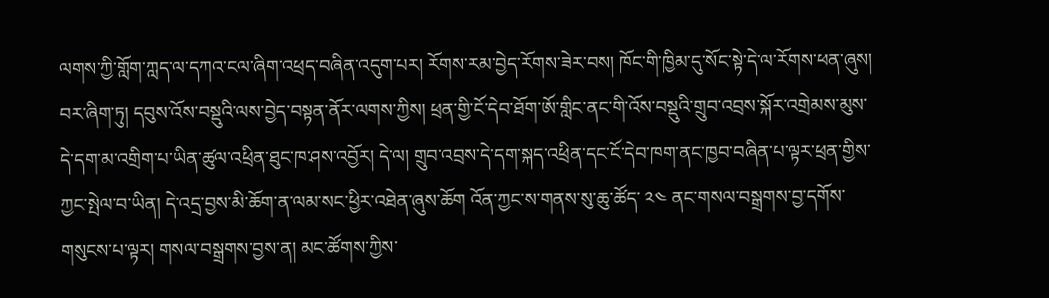ལགས་ཀྱི་གློག་ཀླད་ལ་དཀའ་ངལ་ཞིག་འཕྲད་བཞིན་འདུག་པར། རོགས་རམ་བྱེད་རོགས་ཟེར་བས། ཁོང་གི་ཁྱིམ་དུ་སོང་སྟེ་དེ་ལ་རོགས་ཕན་ཞུས།
བར་ཞིག་ཏུ། དབུས་འོས་བསྡུའི་ལས་བྱེད་བསྟན་ནོར་ལགས་ཀྱིས། ཕྲན་གྱི་ངོ་དེབ་ཐོག་ཨོ་གླིང་ནང་གི་འོས་བསྡུའི་གྲུབ་འབྲས་སྐོར་འགྲེམས་མུས་དེ་དག་མ་འགྲིག་པ་ཡིན་ཚུལ་འཕྲིན་ཐུང་ཁ་ཤས་འབྱོར། དེ་ལ། གྲུབ་འབྲས་དེ་དག་སྐད་འཕྲིན་དང་ངོ་དེབ་ཁག་ནང་ཁྱབ་བཞིན་པ་ལྟར་ཕྲན་གྱིས་ཀྱང་སྤེལ་བ་ཡིན། དེ་འདྲ་བྱས་མི་ཆོག་ན་ལམ་སང་ཕྱིར་འཐེན་ཞུས་ཆོག འོན་ཀྱང་ས་གནས་སུ་ཆུ་ཚོད་ ༢༤ ནང་གསལ་བསྒྲགས་བྱ་དགོས་གསུངས་པ་ལྟར། གསལ་བསྒྲགས་བྱས་ན། མང་ཚོགས་ཀྱིས་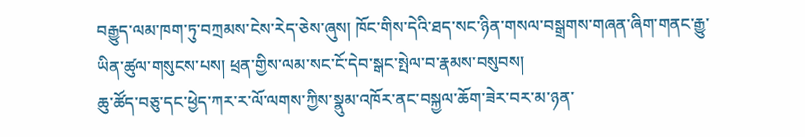བརྒྱུད་ལམ་ཁག་ཏུ་བཀྲམས་ངེས་རེད་ཅེས་ཞུས། ཁོང་གིས་དེའི་ཐད་སང་ཉིན་གསལ་བསྒྲགས་གཞན་ཞིག་གནང་རྒྱུ་ཡིན་ཚུལ་གསུངས་པས། ཕྲན་གྱིས་ལམ་སང་ངོ་དེབ་སྒང་སྤེལ་བ་རྣམས་བསུབས།
ཆུ་ཚོད་བཅུ་དང་ཕྱེད་ཀར་ར་ལོ་ལགས་ཀྱིས་སྣུམ་འཁོར་ནང་བསྐྱལ་ཆོག་ཟེར་བར་མ་ཉན་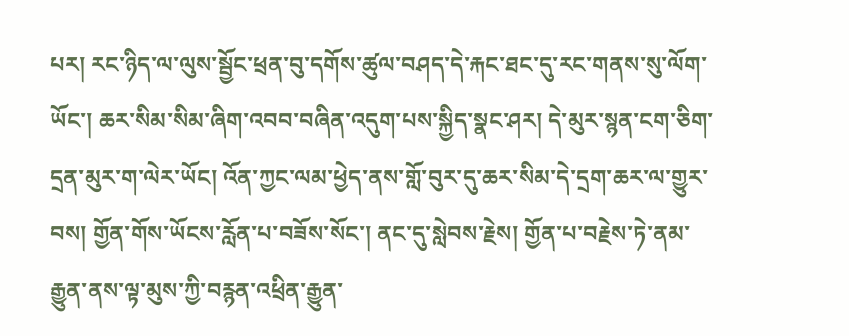པར། རང་ཉིད་ལ་ལུས་སྦྱོང་ཕྲན་བུ་དགོས་ཚུལ་བཤད་དེ་རྐང་ཐང་དུ་རང་གནས་སུ་ལོག་ཡོང་། ཆར་སིམ་སིམ་ཞིག་འབབ་བཞིན་འདུག་པས་སྐྱིད་སྣང་ཤར། དེ་མུར་སྙན་ངག་ཅིག་དྲན་མུར་ག་ལེར་ཡོང། འོན་ཀྱང་ལམ་ཕྱེད་ནས་གློ་བུར་དུ་ཆར་སིམ་དེ་དྲག་ཆར་ལ་གྱུར་བས། གྱོན་གོས་ཡོངས་རློན་པ་བཟོས་སོང་། ནང་དུ་སླེབས་རྗེས། གྱོན་པ་བརྗེས་ཏེ་ནམ་རྒྱུན་ནས་ལྟ་མུས་ཀྱི་བརྙན་འཕྲིན་རྒྱུན་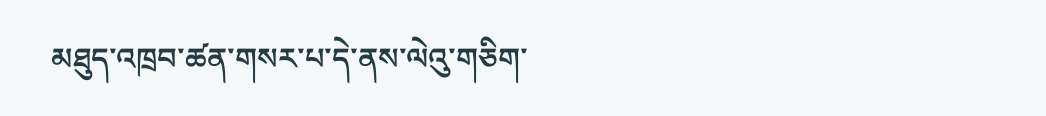མཐུད་འཁྲབ་ཚན་གསར་པ་དེ་ནས་ལེའུ་གཅིག་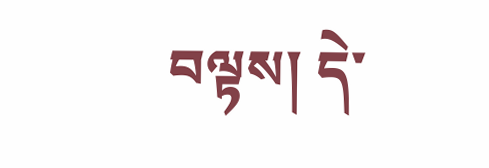བལྟས། དེ་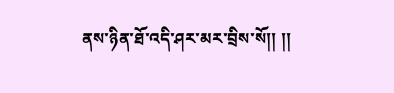ནས་ཉིན་ཐོ་འདི་ཤར་མར་བྲིས་སོ།། །།